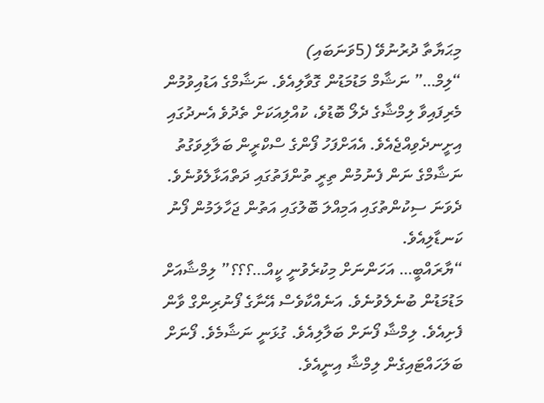މިޙަޔާތާ ދުރުނުވޭ (5ވަނަބައި)
“ލިމް…” ނަޝާމް މަޑުމަޑުން ގޮވާލިއެވެ. ނަޝާމްގެ އަޑުއިވުމުން މެރިފައިވާ ލިމްޝާގެ ދެލޯ ބޮޑުވެ، ކުއްލިއަކަށް ތެދުވެ އެނދުގައި އިށީނދެވިއްޖެއެވެ. އެއަށްފަހު ފޯންގެ ސްކްރީން ބަލާލިވަގުތު ނަޝާމްގެ ނަން ފެނުމުން ތިރީ ތުންފަތުގައި ދަތްއަޅާލެވުނެވެ. ދެވަނަ ސިކުންތުގައި އަމިއްލަ ބޮލުގައި އަތުން ޖަހާލަމުން ފޯނު ކަނޑާލިއެވެ.
“ޔާރައްބީ… އަހަންނަށް މިކުރެވުނީ ކީއް…؟؟؟” ލިމްޝާއަށް މަޑުމަޑުން ބުނެލެވުނެވެ. އަނެއްކާވެސް އޭނާގެ ފޯނުރިންގް ވާން ފެށިއެވެ. ލިމްޝާ ފޯނަށް ބަލާލިއެވެ. ގުޅަނީ ނަޝާމެވެ. ފޯނަށް ބަލަހައްޓައިގެން ލިމްޝާ އިނީއެވެ.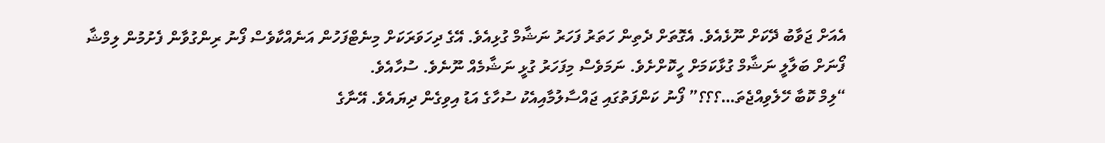އެއަށް ޖަވާބު ދޭކަށް ނޫޅެއެވެ. އެގޮތަށް ދެތިން ހަތަރު ފަހަރު ނަޝާމް ގުޅިއެވެ. އޭގެ ދިހަވަރަކަށް މިނެޓްފަހުން އަނެއްކާވެސް ފޯނު ރިންގުވާން ފެށުމުން ލިމްޝާ ފޯނަށް ބަލާލީ ނަޝާމް ގުޅާކަމަށް ހީކޮށްށެވެ. ނަމަވެސް މިފަހަރު ގުޅީ ނަޝާމެއް ނޫނެވެ. ސުހާއެވެ.
“ލިމް ކޮބާ ހޭލެވިއްޖެތަ…؟؟؟” ފޯނު ކަންފަތުގައި ޖައްސާލުމާއިއެކު ސުހާގެ އަޑު އިވިގެން ދިޔައެވެ. އޭނާގެ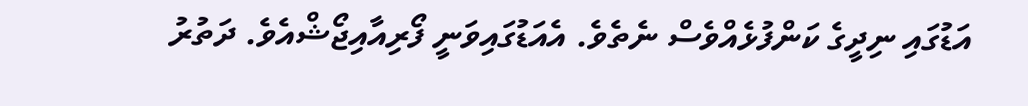އަޑުގައި ނިދީގެ ކަންފުޅެއްވެސް ނެތެވެ. އެއަޑުގައިވަނީ ފޯރިއާއިޖޯޝްއެވެ. ދަތުރު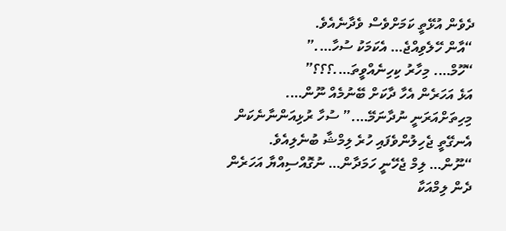ދެވެން އުޅޭތީ ކަމަށްވެސް ވެދާނެއެވެ.
“އާން ހޭލެވިއްޖެ… އެކަމަކު ސުހާ….”
“ހޫމް…. މިހާރު ކިހިނެއްވީތަ….؟؟؟”
އަޅެ އަހަރެން އެހާ ދާކަށް ބޭނުމެއް ނޫން…. މިހިތަށްއަރަނީ ނުދާނަމޭ….” ސުހާ ރުޅިއަންނާނެކަން އެނގޭތީ ޖެހިލުންވެފައި ހުރެ ލިމްޝާ ބުނެލިއެވެ.
“ނޫން… ލިމް ޖެހޭނީ ހަމަދާން… ނުގޮއްސިއްޔާ އަހަރެން ދެން ލިމްއަކާ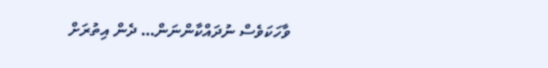ވާހަކަވެސް ނުދައްކާންނަން… ދެން އިތުރަށް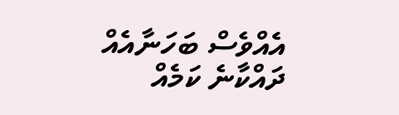އެއްވެސް ބަހަނާއެއް ދައްކާނެ ކަމެއް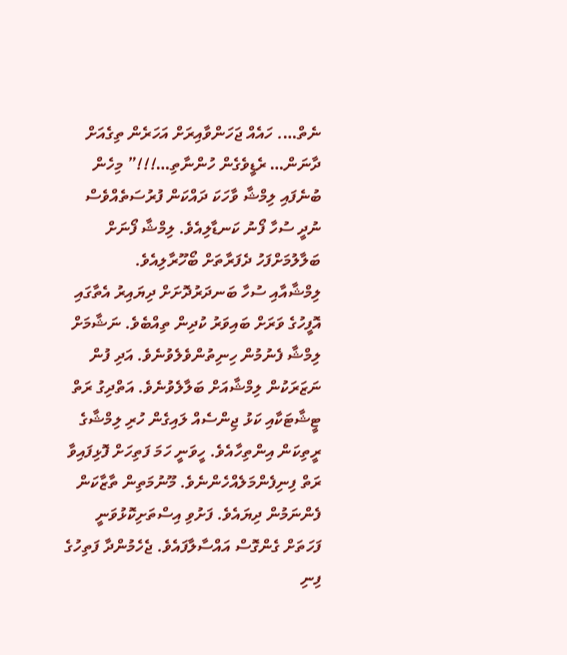ނެތް…. ހައެއް ޖަހަންވާއިރަށް އަހަރެން ތިގެއަށް ދާނަން… ރެޑީވެގެން ހުންނާތި…!!!” މިހެން ބުނެފައި ލިމްޝާ ވާހަކަ ދައްކަން ފުރުސަތެއްވެސް ނުދީ ސުހާ ފޯނު ކަނޑާލިއެވެ. ލިމްޝާ ފޯނަށް ބަލާލުމަށްފަހު ދެފަރާތަށް ބޯހޫރާލިއެވެ.
ލިމްޝާއާއި ސުހާ ބަނދަރުދޮށަށް ދިޔައިރު އެތާގައި އޮފީހުގެ ވަރަށް ބައިވަރު ކުދިން ތިއްބެވެ. ނަޝާމަށް ލިމްޝާ ފެނުމުން ހިނިތުންވެލެވުނެވެ. އަދި ފުން ނަޒަރަކުން ލިމްޝާއަށް ބަލާލެވުނެވެ. އަތްދިގު ރަތް ޓީޝާޓަކާއި ކަޅު ޖިންސެއް ލައިގެން ހުރި ލިމްޝާގެ ރީތިކަން އިންތިހާއެވެ. ހީވަނީ ހަމަ ފަތިހަށް ފޮޅިފައިވާ ރަތް ފިނިފެންމަލެއްހެންނެވެ. މޫނުމަތިން ތާޒާކަން ފެންނަމުން ދިޔައެވެ. ފަށުވި އިސްތަށިކޮޅުވަނީ ފަހަތަށް ގެންގޮސް އައްސާލާފައެވެ. ޖެހެމުންދާ ފަތިހުގެ ފިނި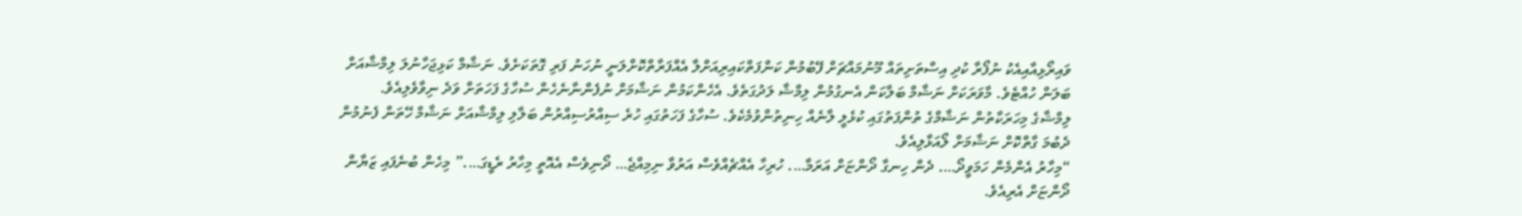ވައިރޯޅިއާއިއެކު ނުފޯރާ ކުދި އިސްތަށިތައް މޫނުމައްޗަށް ފޭބުމުން ކަންފަތްކައިރިއަށްލާ އެއްފަރާތްކޮށްލަނީ ނުހަނު ފަރި ގޮތަކަށެވެ. ނަޝާމް ކަޅިޖަހާނުލަ ލިމްޝާއަށް ބަލަން ހުއްޓެވެ. މާވަރަކަށް ނަޝާމް ބަލާކަން އެނގުމުން ލިމްޝާ ލަދުގަތެވެ. އެހެންކަމުން ނަޝާމަށް ނުފެންނާނެހެން ސުހާގެ ފަހަތަށް ވަދެ ނިވާވެލިއެވެ. ލިމްޝާގެ މިހަރަކާތުން ނަޝާމްގެ ތުންފަތުގައި ކުޅެލީ ލާނެއް ހިނިތުންވުމެކެވެ. ސުހާގެ ފަހަތުގައި ހުރެ ސިއްރުސިއްރުން ބަލާލި ލިމްޝާއަށް ނަޝާމް ހޭތަން ފެނުމުން ދެބުމަ ގާތްކޮށް ނަޝާމަށް ލޯއަޅާލިއެވެ.
“މިހާރު އެންމެން ހަމަވީދޯ…. ދެން ހިނގާ ދޯންޏަށް އަރަމާ…. ހުރިހާ އެއްޗެއްވެސް އަރުވާ ނިމިއްޖެ… ދޯނިވެސް އެއޮތީ މިހާރު ރެޑީގަ….” މިހެން ބުނެފައި ޒަޔާން ދޯންޏަށް އެރިއެވެ.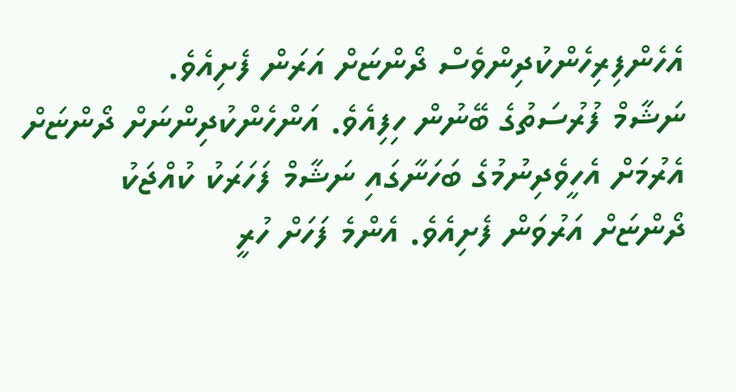އެހެންފިރިހެންކުދިންވެސް ދޯންޏަށް އަރަން ފެށިއެވެ.
ނަޝާމް ފުރުސަތުގެ ބޭނުން ހިފިއެވެ. އަންހެންކުދިންނަށް ދޯންޏަށް އެރުމަށް އެހީވެދިނުމުގެ ބަހަނާގައި ނަޝާމް ފަހަރަކު ކުއްޖަކު ދޯންޏަށް އަރުވަން ފެށިއެވެ. އެންމެ ފަހަށް ހުރީ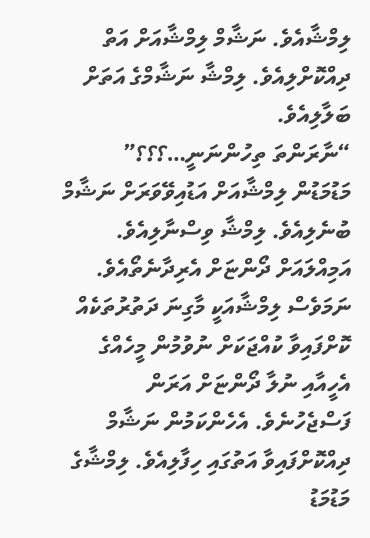ލިމްޝާއެވެ. ނަޝާމް ލިމްޝާއަށް އަތް ދިއްކޮށްލިއެވެ. ލިމްޝާ ނަޝާމްގެ އަތަށް ބަލާލިއެވެ.
“ނާރަންތަ ތިހުންނަނީ…؟؟؟” މަޑުމަޑުން ލިމްޝާއަށް އަޑުއިވޭވަރަށް ނަޝާމް ބުނެލިއެވެ. ލިމްޝާ ވިސްނާލިއެވެ. އަމިއްލައަށް ދޯންޏަށް އެރިދާނެތޯއެވެ. ނަމަވެސް ލިމްޝާއަކީ މާގިނަ ދަތުރުތަކެއް ކޮށްފައިވާ ކުއްޖަކަށް ނުވުމުން މީހެއްގެ އެހީއާއި ނުލާ ދޯންޏަށް އަރަން ފަސްޖެހުނެވެ. އެހެންކަމުން ނަޝާމް ދިއްކޮށްފައިވާ އަތުގައި ހިފާލިއެވެ. ލިމްޝާގެ މަޑުމަޑު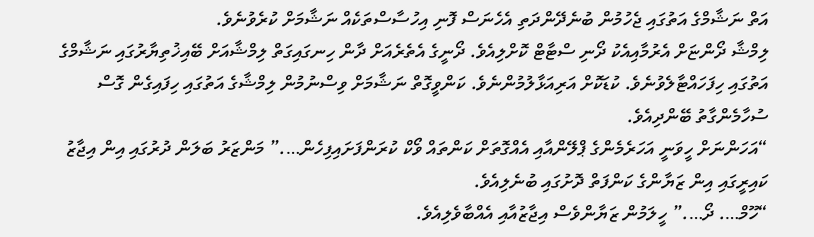އަތް ނަޝާމްގެ އަތުގައި ޖެހުމުން ބުނެދޭންދަތި އެހެނަސް ފޮނި އިހުސާސްތަކެއް ނަޝާމަށް ކުރެވުނެވެ.
ލިމްޝާ ދޯންޏަށް އެރުމާއިއެކު ދޯނި ސްޓާޓް ކޮށްލިއެވެ. ދޯނީގެ އެތެރެއަށް ދާން ހިނގައިގަތް ލިމްޝާއަށް ބޭއިޚުތިޔާރުގައި ނަޝާމްގެ އަތުގައި ހިފަހައްޓާލެވުނެވެ. ކުޑަކޮށް އަރިއަޅާލުމުންނެވެ. ކަންވީގޮތް ނަޝާމަށް ވިސްނުމުން ލިމްޝާގެ އަތުގައި ހިފައިގެން ގޮސް ސުހާމެންގާތު ބޭންދިއެވެ.
“އަހަންނަށް ހީވަނީ އަހަރެމެންގެ ޕްލޭންއާއި އެއްގޮތަށް ކަންތައް ވޯކް ކުރަންފަށައިފިހެން….” މަންޒަރު ބަލަން ދުރުގައި އިން އިޖާޒު ކައިރީގައި އިން ޒަޔާންގެ ކަންފަތް ދޮށުގައި ބުނެލިއެވެ.
“ހޫމް…. ދޯ….” ހީލަމުން ޒަޔާންވެސް އިޖާޒުއާއި އެއްބާވެލިއެވެ.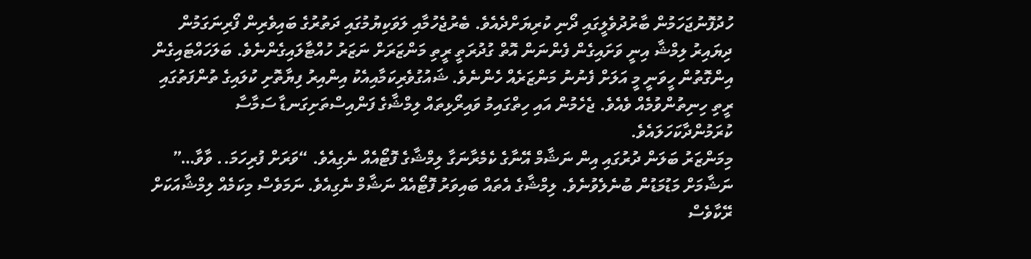ހުދުފޮނުޖަހަމުން ބާރުދުވެލީގައި ދޯނި ކުރިޔަށްދެއެވެ. ބެރުޖެހުމާއި ލަވަކިޔުމުގައި ދަތުރުގެ ބައިވެރިން ފޯރިނަގަމުން ދިޔައިރު ލިމްޝާ އިނީ ވަށައިގެން ފެންނަން އޮތް ގުދުރަތީ ރީތި މަންޒަރަށް ނަޒަރު ހުއްޓާލައިގެންނެވެ. ބަލަހައްޓައިގެން އިންގޮތުން ހީވަނީ މީ އަލަށް ފެނުނު މަންޒަރެއް ހެންނެވެ. ޝައުގުވެރިކަމާއިއެކު އިންއިރު ފިޔާތޮށި ކުލައިގެ ތުންފަތުގައި ރީތި ހިނިތުންވުމެއް ވެއެވެ. ޖެހެމުން އައި ހިތްގައިމު ވައިރޯޅިތައް ލިމްޝާގެ ފަންއިސްތަށިގަނޑާ ސަމާސާ ކުރަމުންދާކަހަލައެވެ.
މިމަންޒަރު ބަލަން ދުރުގައި އިން ނަޝާމް އޭނާގެ ކެމެރާނަގާ ލިމްޝާގެ ފޮޓޯއެއް ނެގިއެވެ. “ވަރަށް ފުރިހަމަ.. ވާވާ…” ނަޝާމަށް މަޑުމަޑުން ބުނެލެވުނެވެ. ލިމްޝާގެ އެތައް ބައިވަރު ފޮޓޯއެއް ނަޝާމް ނެގިއެވެ. ނަމަވެސް މިކަމެއް ލިމްޝާއަކަށް ރޭކާވެސް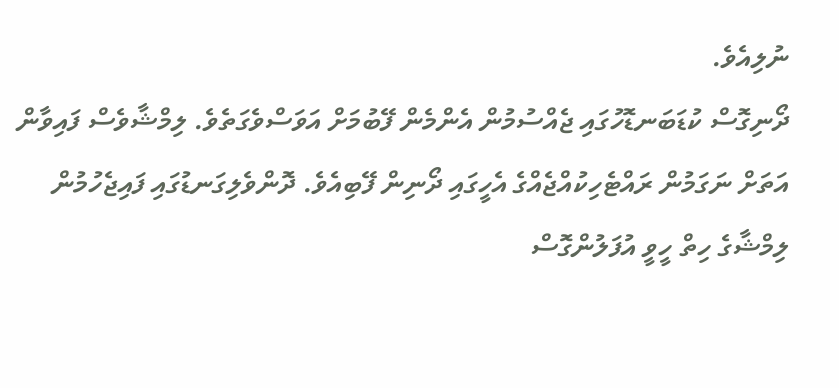ނުލިއެވެ.
ދޯނިގޮސް ކުޑަބަނޑޮހުގައި ޖެއްސުމުން އެންމެން ފޭބުމަށް އަވަސްވެގަތެވެ. ލިމްޝާވެސް ފައިވާން އަތަށް ނަގަމުން ރައްޓެހިކުއްޖެއްގެ އެހީގައި ދޯނިން ފޭބިއެވެ. ދޮންވެލިގަނޑުގައި ފައިޖެހުމުން ލިމްޝާގެ ހިތް ހީވީ އުފަލުންގޮސް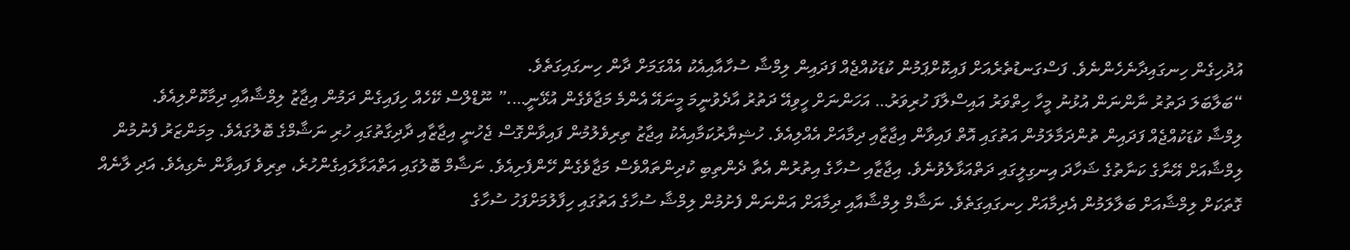އުދުހިގެން ހިނގައިދާނެހެންނެވެ. ފަސްގަނޑުތެރެއަށް ފައިކޮށްޕަމުން ކުޑަކުއްޖެއް ފަދައިން ލިމްޝާ ސުހާއާއިއެކު އެއްގަމަށް ދާން ހިނގައިގަތެވެ.
“ބަލާބަލަ ދަތުރު ނާންނަން އުޅުނު މީހާ ހިތްވަރު އައިސްލާފަ ހުރިވަރު… އަހަންނަށް ހީވިއޭ ދަތުރު އާދެވުނީމަ މީނައޭ އެންމެ މަޖާވެގެން އުޅޭނީ….” ނޫޑްލްސް ކޭހެއް ހިފައިގެން ދަމުން އިޖާޒު ލިމްޝާއާއި ދިމާކޮށްލިއެވެ.
ލިމްޝާ ކުޑަކުއްޖެއް ފަދައިން ތުންދަމާލަމުން އަތުގައި އޮތް ފައިވާން އިޖާޒާއި ދިމާއަށް އެއްލިއެވެ. ހުޝިޔާރުކަމާއިއެކު އިޖާޒު ތިރިވެލުމުން ފައިވާންގޮސް ޖެހުނީ އިޖާޒާއި ދާދިގާތުގައި ހުރި ނަޝާމްގެ ބޮލުގައެވެ. މިމަންޒަރު ފެނުމުން ލިމްޝާއަށް އޭނާގެ ކަނާތުގެ ޝަހާދަ އިނގިލީގައި ދަތްއަޅާލެވުނެވެ. އިޖާޒާއި ސުހާގެ އިތުރުން އެތާ ދެންތިބި ކުދިންތައްވެސް މަޖާވެގެން ހޭންފެށިއެވެ. ނަޝާމް ބޮލުގައި އަތްއަޅާލައިގެންހުރެ، ތިރިވެ ފައިވާން ނެގިއެވެ. އަދި ލާނެއް ގޮތަކަށް ލިމްޝާއަށް ބަލާލަމުން އެދިމާއަށް ހިނގައިގަތެވެ. ނަޝާމް ލިމްޝާއާއި ދިމާއަށް އަންނަން ފެށުމުން ލިމްޝާ ސުހާގެ އަތުގައި ހިފާލުމަށްފަހު ސުހާގެ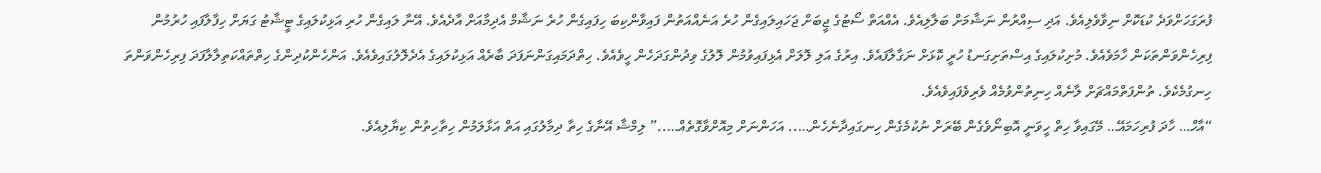ފުރަގަހަށްވަދެ ކުޑަކޮށް ނިވާވެލިއެވެ. އަދި ސިއްރުން ނަޝާމަށް ބަލާލިއެވެ. އެއްއަތް ސޯޓުގެ ޖީބަށް ޖަހައިލައިގެން ހުރެ އަނެއްއަތުން ފައިވާންކިބަ ހިފައިގެން ހުރެ ނަޝާމް އެދިމާއަށް އާދެއެވެ. އޭނާ ލައިގެން ހުރި އަޅިކުލައިގެ ޓީޝާޓު ގަޔަށް ހިފާލާފައި ހުރުމުން ފިރިހެންވަންތަކަން ހާމަވެއެވެ. މުށިކުލައިގެ އިސްތަށިގަނޑު ހުރީ ކޮޅަށް ނަގާލާފައެވެ. އިރުގެ އަލި ލޮލަށް އެޅިފައިވުމުން ލޮލުގެ ވިދުންގަދަހެން ހީވެއެވެ. ހިތްދަމައިގަންނަފަދަ ބާރެއް އަޅިކުލައިގެ އެދެލޮލުގައިވެއެވެ. އަންހެންކުދިންގެ ހިތްތައްކަތިލާލާފަދަ ފިރިހެންވަންތަ ހިނގުމެކެވެ. ތުންފަތްމައްޗަށް ލާނެއް ހިނިތުންވުމެއް ވެރިވެފައިވެއެވެ.
“އާހް… ހާދަ ފުރިހަމައޭ… މޭގައިވާ ހިތް ހީވަނީ އޮބިނޯވެގެން ބޭރަށް ނުކުމެގެން ހިނގައިދާނެހެން….. އަހަންނަށް މިއޮށްވާގޮތެއް…..” ލިމްޝާ އޭނާގެ ހިތާ ދިމާލުގައި އަތް އަޅާލަމުން ހިތާހިތުން ކިޔާލިއެވެ.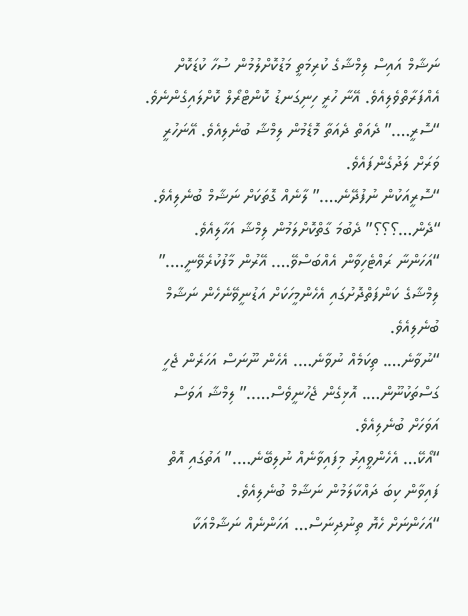ނަޝާމް އައިސް ލިމްޝާގެ ކުރިމަތީ މަޑުކޮށްލުމުން ސުހާ ކުޑަކޮށް އެއްފަރާތްވެލިއެވެ. އޭނާ ހުރީ ހިނިގަނޑު ކޮންޓްރޯލް ކޮށްލައިގެންނެވެ.
“ސޮރީ….” ދެއަތް ދެއަތާ މޮޑެމުން ލިމްޝާ ބުނެލިއެވެ. އޭނަހުރީ ވަރަށް ލަދުގެންފައެވެ.
“ސޮރީއަކުން ނުފުދޭނެ….” ލާނެއް ގޮތަކަށް ނަޝާމް ބުނެލިއެވެ.
“ދެން…؟؟؟” ދެބުމަ ގާތްކޮށްލަމުން ލިމްޝާ އަހާލިއެވެ.
“އަހަންނާ ރައްޓެހިވާން އެއްބަސްވޭ…. އޭރުން މާފުކުރެވޭނީ….” ލިމްޝާގެ ކަންފަތްދޮށުގައި އެހެންމީހަކަށް އަޑުނީވޭނެހެން ނަޝާމް ބުނެލިއެވެ.
“ނުވާނެ…. ތިކަމެއް ނުވާނެ…. އެހެން ނޫނަސް އަހަރެން ޖެހީ ގަސްތަކުނޫން…. އޮޅިގެން ޖެހުނީވެސް…..” ލިމްޝާ އަވަސް އަވަހަށް ބުނެލިއެވެ.
“އޯކޭ… އެހެންވީއިރު މިފައިވާނެއް ނުލިބޭނެ….” އަތުގައި އޮތް ފައިވާން ކިބަ ދައްކާލަމުން ނަޝާމް ބުނެލިއެވެ.
“އަހަންނަށް ހެޔޮ ތިނުދިނަސް… އަހަންނެއް ނަޝާމްއަކާ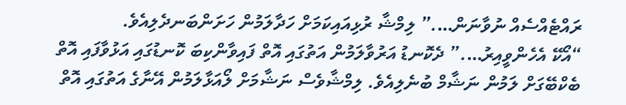ރައްޓެއްސެއް ނުވާނަން….” ލިމްޝާ ރުޅިއައިކަމަށް ހަދާލަމުން ހަށަންބަނދެލިއެވެ.
“އޯކޭ އެހެންވީއިރު….” ދެކޮނޑު އަރުވާލަމުން އަތުގައި އޮތް ފައިވާންކިބަ ކޮނޑުގައި އަޅުވާފައި އޮތް ބެކްބޭގަށް ލަމުން ނަޝާމް ބުނެލިއެވެ. ލިމްޝާވެސް ނަޝާމަށް ލޯއަޅާލަމުން އޭނާގެ އަތުގައި އޮތް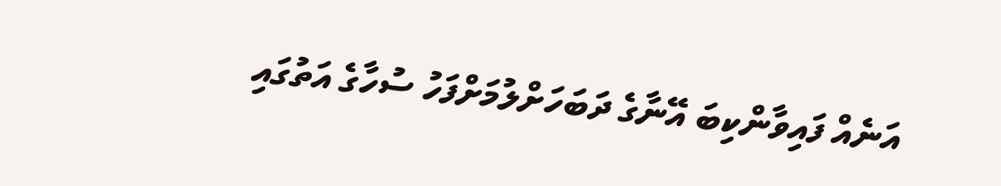އަނެއް ފައިވާންކިބަ އޭނާގެ ދަބަހަށްލުމަށްފަހު ސުހާގެ އަތުގައި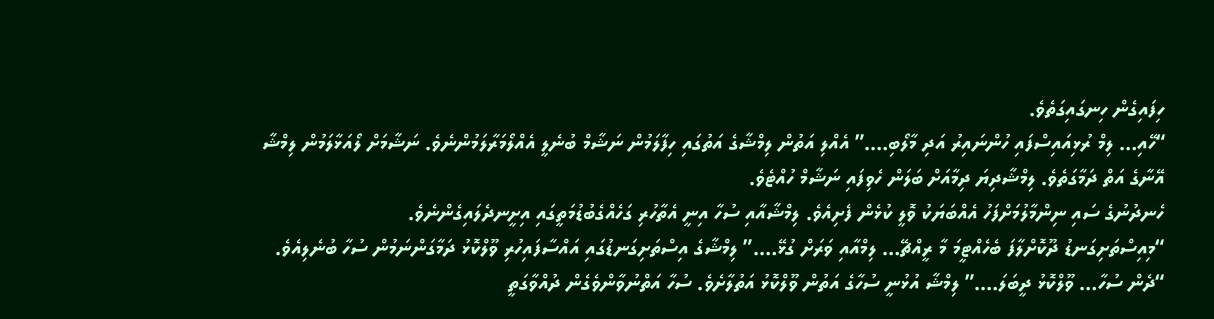ހިފައިގެން ހިނގައިގަތެވެ.
“ހޭއި… ލިމް ރުޅިއައިސްފައި ހުންނައިރު އަދި މާލޯބި….” އެއްލި އަތުން ލިމްޝާގެ އަތުގައި ހިފާލަމުން ނަޝާމް ބުނެލީ އެއްލޯމަރާލަމުންނެވެ. ނަޝާމަށް ލޯއަޅާލަމުން ލިމްޝާ އޭނާގެ އަތް ދަމާގަތެވެ. ލިމްޝާދިޔަ ދިމާއަށް ބަލަން ހެވިފައި ނަޝާމް ހުއްޓެވެ.
ހެނދުނުގެ ސައި ނިންމާލުމަށްފަހު އެއްބަޔަކު ވޮލީ ކުޅެން ފެށިއެވެ. ލިމްޝާއާއި ސުހާ އިނީ އެތާހުރި ގަހެއްގެބުޑުމަތީގައި އިށީނދެލައިގެންނެވެ.
“މިއިސްތަށިގަނޑު ދޫކޮށްލާފަ ބެހެއްޓީމަ މާ ރީއްޗޭ… ލިމްއާއި ވަރަށް ގުޅޭ….” ލިމްޝާގެ އިސްތަށިގަނޑުގައި އައްސާފައިހުރި ވޫލްކޮޅު ދަމާގަންނަމުން ސުހާ ބުނެލިއެވެ.
“ދެން ސުހާ… ވޫލްކޮޅު ދީބަލަ….” ލިމްޝާ އުޅުނީ ސުހާގެ އަތުން ވޫލްކޮޅު އަތުލާށެވެ. ސުހާ އަތްނުވާންވެގެން ދުއްވާގަތީ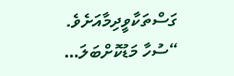ގަސްތަކާވީދިމާއަށެވެ.
“ސުހާ މަޑުކޮށްބަލަ…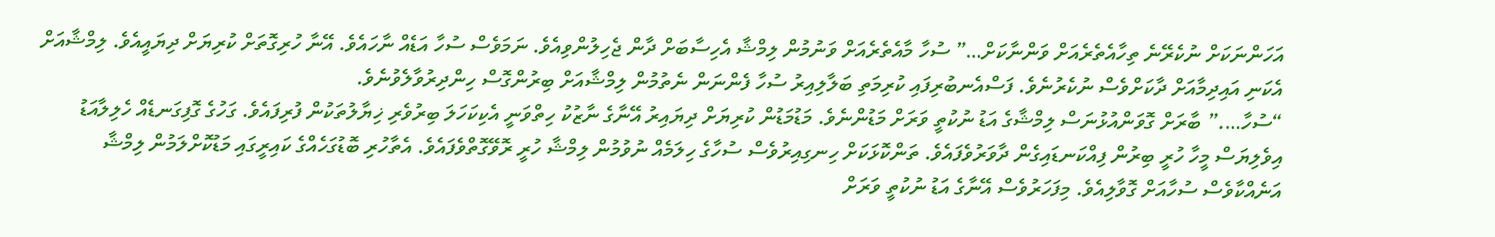އަހަންނަކަށް ނުކެރޭނެ ތިހާއެތެރެއަށް ވަންނާކަށް…” ސުހާ މާއެތެރެއަށް ވަނުމުން ލިމްޝާ އެހިސާބަށް ދާން ޖެހިލުންވިއެވެ. ނަމަވެސް ސުހާ އަޑެއް ނާހައެވެ. އޭނާ ހުރިގޮތަށް ކުރިޔަށް ދިޔައީއެވެ. ލިމްޝާއަށް އެކަނި އައިދިމާއަށް ދާކަށްވެސް ނުކެރުނެވެ. ފަސްއެނބުރިފައި ކުރިމަތި ބަލާލިއިރު ސުހާ ފެންނަން ނެތުމުން ލިމްޝާއަށް ބިރުންގޮސް ހިންދިރުވާލެވުނެވެ.
“ސުހާ….” ބާރަށް ގޮވަންއުޅުނަސް ލިމްޝާގެ އަޑު ނުކުތީ ވަރަށް މަޑުންނެވެ. މަޑުމަޑުން ކުރިޔަށް ދިޔައިރު އޭނާގެ ނާޒުކު ހިތްވަނީ އެކިކަހަލަ ބިރުވެރި ޚިޔާލުތަކުން ފުރިފައެވެ. ގަހުގެ ގޮފިގަނޑެއް ހެލިލާއަޑު އިވެލިޔަސް މީހާ ހުރީ ބިރުން ފިއްކަނޑައިގެން ދާވަރުވެފައެވެ. ތަންކޮޅަކަށް ހިނގިއިރުވެސް ސުހާގެ ހިލަމެއް ނުވުމުން ލިމްޝާ ހުރީ ރޮވޭގޮތްވެފައެވެ. އެތާހުރި ބޮޑުގަހެއްގެ ކައިރީގައި މަޑުކޮށްލަމުން ލިމްޝާ އަނެއްކާވެސް ސުހާއަށް ގޮވާލިއެވެ. މިފަހަރުވެސް އޭނާގެ އަޑު ނުކުތީ ވަރަށް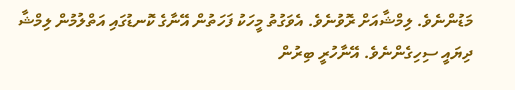މަޑުންނެވެ. ލިމްޝާއަށް ރޮވުނެވެ. އެވަގުތު މީހަކު ފަހަތުން އޭނާގެ ކޮނޑުގައި އަތްލުމުން ލިމްޝާ ދިޔައީ ސިހިގެންނެވެ. އޭނާހުރީ ބިރުން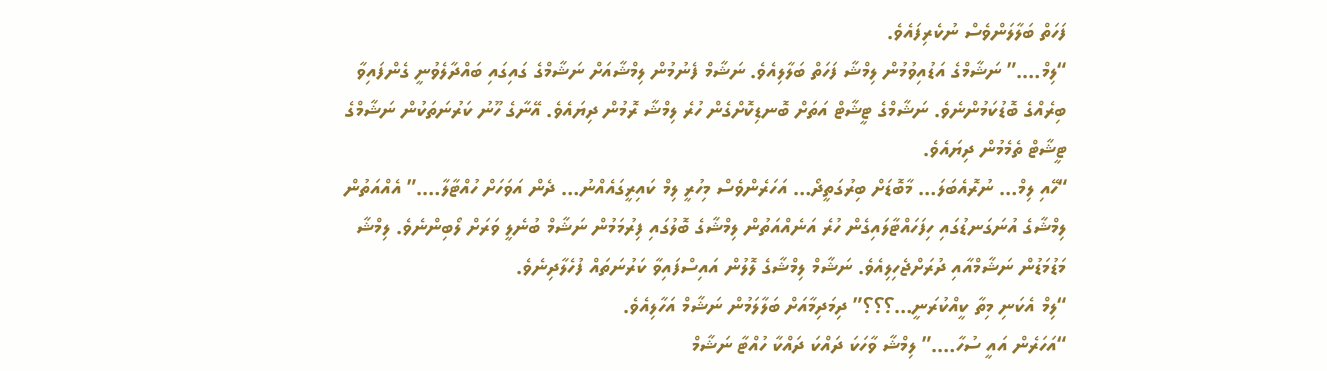ފަހަތް ބަލާލަންވެސް ނުކެރިފައެވެ.
“ލިމް….” ނަޝާމްގެ އަޑުއިވުމުން ލިމްޝާ ފަހަތް ބަލާލިއެވެ. ނަޝާމް ފެނުމުން ލިމްޝާއަށް ނަޝާމްގެ ގައިގައި ބައްދާލެވުނީ ގެންފައިވާ ބިރެއްގެ ބޮޑުކަމުންނެވެ. ނަޝާމްގެ ޓީޝާޓް އަތަށް ބޮނޑިކޮށްގެން ހުރެ ލިމްޝާ ރޮމުން ދިޔައެވެ. އޭނާގެ ހޫނު ކަރުނަތަކުން ނަޝާމްގެ ޓީޝާޓް ތެމެމުން ދިޔައެވެ.
“ހޭއި ލިމް… ނުރޮއެބަލަ… މާބޮޑަށް ބިރުގަތީދޯ… އަހަރެންވެސް މިހުރީ ލިމް ކައިރީގައެއްނު… ދެން އަވަހަށް ހުއްޓާލާ….” އެއްއަތުން ލިމްޝާގެ އުނަގަނޑުގައި ހިފަހައްޓާލައިގެން ހުރެ އަނެއްއަތުން ލިމްޝާގެ ބޮލުގައި ފިރުމަމުން ނަޝާމް ބުނެލީ ވަރަށް ލޯބިންނެވެ. ލިމްޝާ މަޑުމަޑުން ނަޝާމްއާއި ދުރަށްޖެހިލިއެވެ. ނަޝާމް ލިމްޝާގެ ލޮލުން އައިސްފައިވާ ކަރުނަތައް ފުހެލާދިނެވެ.
“ލިމް އެކަނި މިތާ ކީއްކުރަނީ…؟؟؟” ދިމަދިމާއަށް ބަލާލަމުން ނަޝާމް އަހާލިއެވެ.
“އަހަރެން އައީ ސުހާ….” ލިމްޝާ ވާހަކަ ދައްކަ ދައްކާ ހުއްޓާ ނަޝާމް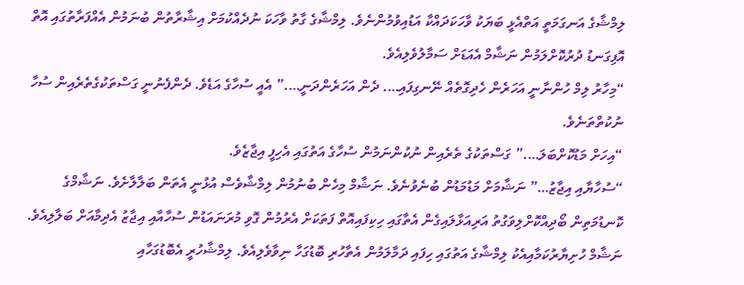ލިމްޝާގެ އަނގަމަތީ އަތްއެޅީ ބަޔަކު ވާހަކަދައްކާ އަޑުއިވުމުންނެވެ. ލިމްޝާގެ ގާތު ވާހަކަ ނުދެއްކުމަށް އިޝާރާތުން ބުނަމުން އެއްފަރާތުގައި އޮތް އޮފިގަނޑު ދުރުކޮށްލަމުން ނަޝާމް އެއަޑަށް ސަމާލުވެލިއެވެ.
“މިހާރު ލިމް ހުންނާނީ އަހަރެން ހެދިގޮތެއް ނޭނގިފައި…. ދެން އަހަރެންދަނީ….” އެއީ ސުހާގެ އަޑެވެ. ދެންފެނުނީ ގަސްތަކުގެތެރެއިން ސުހާ ނުކުތްތަނެވެ.
“އިހަށް މަޑުކޮށްބަލަ….” ގަސްތަކުގެ ތެރެއިން ނުކުންނަމުން ސުހާގެ އަތުގައި އެހިފީ އިޖާޒެވެ.
“ސުހާޔާއި އިޖާޒު…” ނަޝާމަށް މަޑުމަޑުން ބުނެވުނެވެ. ނަޝާމް މިހެން ބުނުމުން ލިމްޝާވެސް އުޅުނީ އެތަން ބަލާލާށެވެ. ނަޝާމްގެ ކޮނޑުމަތިން ބޯދިއްކޮށްލިވަގުތު އަރިއަޅާލައިގެން އެތާގައި ހިކިފައިއޮތް ފަތަކަށް އެރުމުން ގޮވި މުރަނައަޑުން ސުހާއާއި އިޖާޒު އެދިމާއަށް ބަލާލިއެވެ. ނަޝާމް ހުށިޔާރުކަމާއިއެކު ލިމްޝާގެ އަތުގައި ހިފައި ދަމާލަމުން އެތާހުރި ބޮޑުގަހާ ނިވާވެލިއެވެ. ލިމްޝާހުރީ އެބޮޑުގަހާއި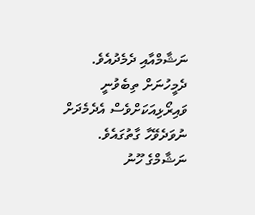ނަޝާމްއާއި ދެމެދުއެވެ. ދެމީހުނަށް ތިބެވުނީ ވައިރޯޅިއަކަށްވެސް އެދެމެދަށް ނުވަދެވޭހާ ގާތުގައެވެ. ނަޝާމްގެ ހޫނު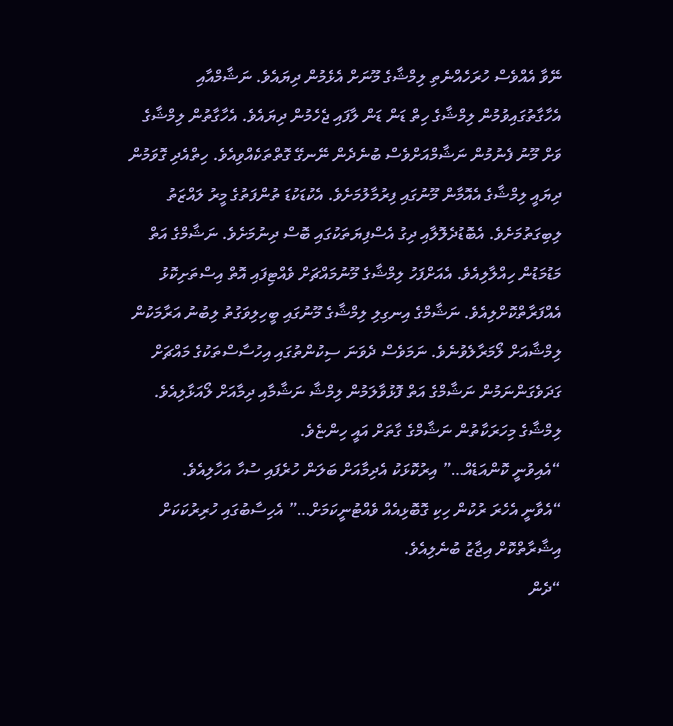ނޭވާ އެއްވެސް ހުރަހެއްނެތި ލިމްޝާގެ މޫނަށް އެޅެމުން ދިޔައެވެ. ނަޝާމްއާއި އެހާގާތުގައިވުމުން ލިމްޝާގެ ހިތް ޑަން ޑަން ލާފައި ޖެހެމުން ދިޔައެވެ. އެހާގާތުން ލިމްޝާގެ ވަށް މޫނު ފެނުމުން ނަޝާމްއަށްވެސް ބުނެދެން ނޭނގޭ ގޮތްތަކެއްވިއެވެ. ހިތްއެދި ގޮވަމުން ދިޔައީ ލިމްޝާގެ އެއޮމާން މޫނުގައި ފިރުމާލުމަށެވެ. އެކުޑަކުޑަ ތުންފަތުގެ މީރު ލައްޒަތު ލިބިގަތުމަށެވެ. އެބޮޑުދެލޮލާއި ދިގު އެސްފިޔަތަކުގައި ބޮސް ދިނުމަށެވެ. ނަޝާމްގެ އަތް މަޑުމަޑުން ހިއްލާލިއެވެ. އެއަށްފަހު ލިމްޝާގެ މޫނުމައްޗަށް ވެއްޓިފައި އޮތް އިސްތަށިކޮޅު އެއްފަރާތްކޮށްލިއެވެ. ނަޝާމްގެ އިނގިލި ލިމްޝާގެ މޫނުގައި ބީހިލިވަގުތު ލިބުނު އަރާމަކުން ލިމްޝާއަށް ލޯމަރާލެވުނެވެ. ނަމަވެސް ދެވަނަ ސިކުންތުގައި އިހުސާސްތަކުގެ މައްޗަށް ގަދަވެގަންނަމުން ނަޝާމްގެ އަތް ފޮޅުވާލަމުން ލިމްޝާ ނަޝާމާއި ދިމާއަށް ލޯއަޅާލިއެވެ. ލިމްޝާގެ މިހަރަކާތުން ނަޝާމްގެ ގާތަށް އައީ ހިންޏެވެ.
“އެއިވުނީ ކޮންއަޑެއް…” އިރުކޮޅަކު އެދިމާއަށް ބަލަން ހުރެފައި ސުހާ އަހާލިއެވެ.
“އެވާނީ އެހެރަ ރުކުން ހިކި ގޮބޮޅިއެއް ވެއްޓުނީކަމަށް…” އެހިސާބުގައި ހުރިރުކަކަށް އިޝާރާތްކޮށް އިޖާޒު ބުނެލިއެވެ.
“ދެން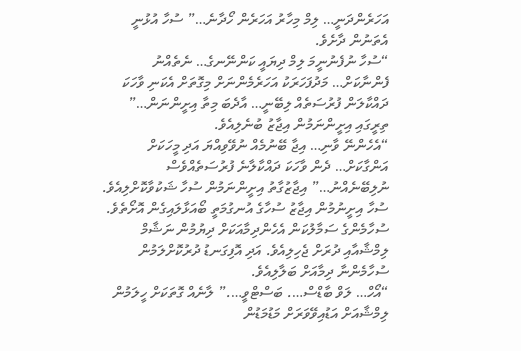އަހަރެންދަނީ… ލިމް މިހާރު އަހަރެން ހޯދާނެ…” ސުހާ އުޅުނީ އެތަނުން ދާށެވެ.
“ސުހާ ނުފެނުނީމަ ލިމް ދިޔައީ ކަންނޭނގެ… ނެތެއްނު ފެންނާކަށް… މަދުފަހަރަކު އަހަރެމެންނަށް މިގޮތަށް އެކަނި ވާހަކަ ދައްކާލަން ފުރުސަތެއް ލިބޭނީ… އާދެބަ މިތާ އިށީންނަން…” ތިރީގައި އިށީންނަމުން އިޖާޒު ބުނެލިއެވެ.
“އެހެންނޭ ވާނި… އިޖާ ބޭނުމެއް ނުވޭވިއްޔަ އަދި މީހަކަށް އަންގާކަށް… ދެން ވާހަކަ ދައްކާލާނެ ފުރުސަތެއްވެސް ނުލިބޭނެއްނު…” އިޖާޒުގާތު އިށީންނަމުން ސުހާ ޝަކުވާކޮށްލިއެވެ. ސުހާ އިށީނުމުން އިޖާޒު ސުހާގެ އުނގުމަތީ ބޯއަޅާލައިގެން އޮށޯތެވެ.
ސުހާމެންގެ ސަމާލުކަން އެހެންދިމާއަކަށް ދިޔުމުން ނަޝާމް ލިމްޝާއާއި ދުރަށް ޖެހިލިއެވެ. އަދި އޮފިގަނޑު ދުރުކޮށްލަމުން ސުހާމެންނާ ދިމާއަށް ބަލާލިއެވެ.
“އޯހް… ލަވް ބާޑްސް…. ބަސްޓްވީ….” ލާނެއް ގޮތަކަށް ހީލަމުން ލިމްޝާއަށް އަޑުއިވޭވަރަށް މަޑުމަޑުން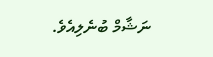ނަޝާމް ބުނެލިއެވެ.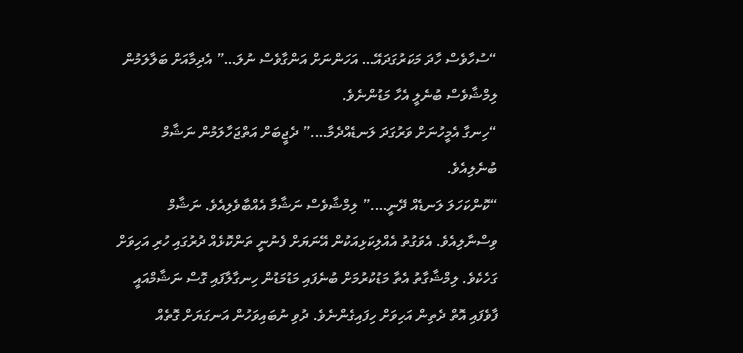“ސުހާވެސް ހާދަ މަކަރުގަދައޭ… އަހަންނަށް އަންގާވެސް ނުލަ…” އެދިމާއަށް ބަލާލަމުން ލިމްޝާވެސް ބުނެލީ އެހާ މަޑުންނެވެ.
“ހިނގާ އެމީހުނަށް ވަރުގަދަ ލަނޑެއްދެމާ….” ދެޖީބަށް އަތްޖަހާލަމުން ނަޝާމް ބުނެލިއެވެ.
“ކޮންކަހަލަ ލަނޑެއް ދޭނީ….” ލިމްޝާވެސް ނަޝާމާ އެއްބާވެލިއެވެ. ނަޝާމް ވިސްނާލިއެވެ. އެވަގުތު އެއްލިކަޅިއަކުން އޭނަޔަށް ފެނުނީ ތަންކޮޅެއް ދުރުގައި ހުރި އަހިވަށް ގަހެކެވެ. ލިމްޝާގާތު އެތާ މަޑުކުރުމަށް ބުނެފައި މަޑުމަޑުން ހިނގާލާފައި ގޮސް ނަޝާމްއައީ ފާވެފައި އޮތް ދެތިން އަހިވަށް ހިފައިގެންނެވެ. ދުވި ނުބައިވަހުން އަނގަޔަށް ގޮތެއް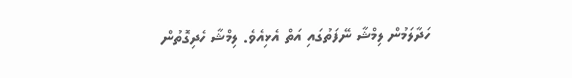ހަދާލަމުން ލިމްޝާ ނޭފަތުގައި އަތް އެޅިއެވެ. ލިމްޝާ ހެދިގޮތުން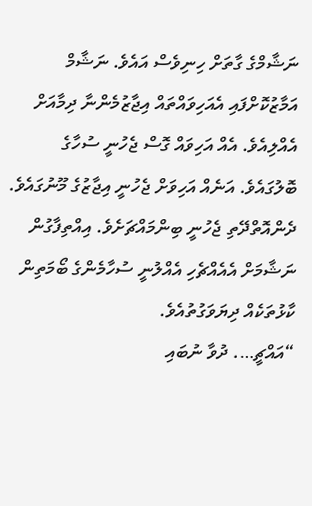ނަޝާމްގެ ގާތަށް ހިނިވެސް އައެވެ. ނަޝާމް އަމާޒުކޮށްފައި އެއަހިވައްތައް އިޖާޒުމެންނާ ދިމާއަށް އެއްލިއެވެ. އެއް އަހިވައް ގޮސް ޖެހުނީ ސުހާގެ ބޮލުގައެވެ. އަނެއް އަހިވަށް ޖެހުނީ އިޖާޒުގެ މޫނުގައެވެ. ދެންއޮތްދޭތި ޖެހުނީ ބިންމައްޗަށެވެ. އިއްތިފާގުން ނަޝާމަށް އެއެއްޗެހި އެއްލުނީ ސުހާމެންގެ ބޯމަތިން ކާޅުތަކެއް ދިޔަވަގުތުއެވެ.
“އައްޗީ…. ދުވާ ނުބައި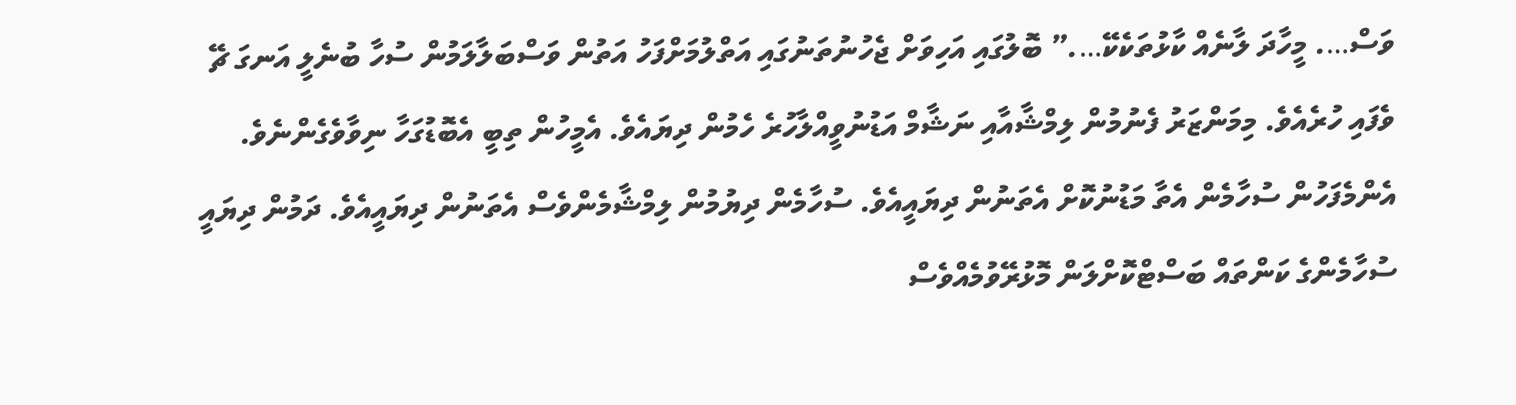ވަސް…. މީހާދަ ލާނެއް ކާޅުތަކެކޭ….” ބޮލުގައި އަހިވަށް ޖެހުނުތަނުގައި އަތްލުމަށްފަހު އަތުން ވަސްބަލާލަމުން ސުހާ ބުނެލީ އަނގަ ޗޭ ވެފައި ހުރެއެވެ. މިމަންޒަރު ފެނުމުން ލިމްޝާއާއި ނަޝާމް އަޑުނުވީއްލާހުރެ ހެމުން ދިޔައެވެ. އެމީހުން ތިބީ އެބޮޑުގަހާ ނިވާވެގެންނެވެ. އެންމެފަހުން ސުހާމެން އެތާ މަޑުނުކޮށް އެތަނުން ދިޔައީއެވެ. ސުހާމެން ދިޔުމުން ލިމްޝާމެންވެސް އެތަނުން ދިޔައީއެވެ. ދަމުން ދިޔައީ ސުހާމެންގެ ކަންތައް ބަސްޓްކޮށްލަން މޮޅުރޭވުމެއްވެސް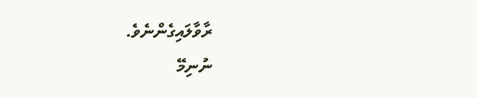ރާވާލައިގެންނެވެ.
ނުނިމޭ